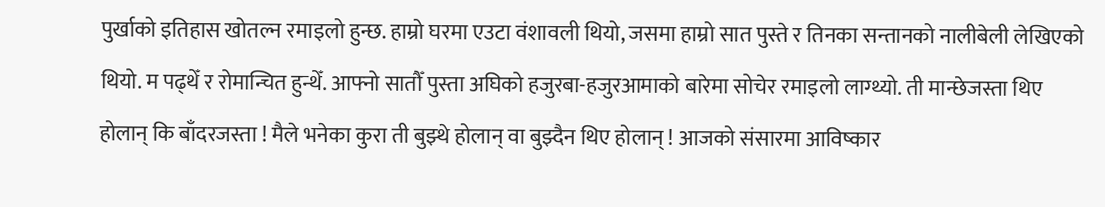पुर्खाको इतिहास खोतल्न रमाइलो हुन्छ. हाम्रो घरमा एउटा वंशावली थियो, जसमा हाम्रो सात पुस्ते र तिनका सन्तानको नालीबेली लेखिएको थियो. म पढ्थेँ र रोमान्चित हुन्थेँ. आफ्नो सातौँ पुस्ता अघिको हजुरबा-हजुरआमाको बारेमा सोचेर रमाइलो लाग्थ्यो. ती मान्छेजस्ता थिए होलान् कि बाँदरजस्ता ! मैले भनेका कुरा ती बुझ्थे होलान् वा बुझ्दैन थिए होलान् ! आजको संसारमा आविष्कार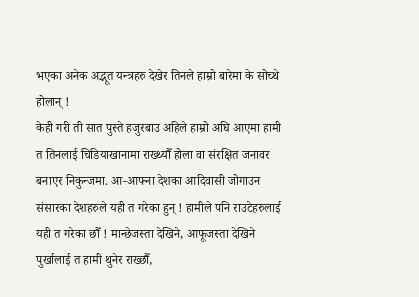भएका अनेक अद्भूत यन्त्रहरु देखेर तिनले हाम्रो बारेमा के सोच्थे होलान् !
केही गरी ती सात पुस्ते हजुरबाउ अहिले हाम्रो अघि आएमा हामी त तिनलाई चिडियाखानामा राख्थ्यौँ होला वा संरक्षित जनावर बनाएर निकुन्जमा. आ-आफ्ना देशका आदिवासी जोगाउन संसारका देशहरुले यही त गरेका हुन् ! हामीले पनि राउटेहरुलाई यही त गरेका छौँ ! मान्छेजस्ता देखिने, आफूजस्ता देखिने पुर्खालाई त हामी थुनेर राख्छौँ,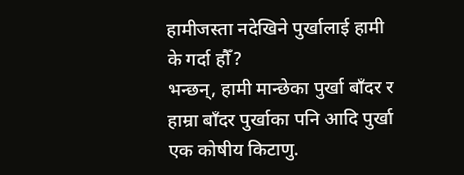हामीजस्ता नदेखिने पुर्खालाई हामी के गर्दा हौँ?
भन्छन्, हामी मान्छेका पुर्खा बाँदर र हाम्रा बाँदर पुर्खाका पनि आदि पुर्खा एक कोषीय किटाणु.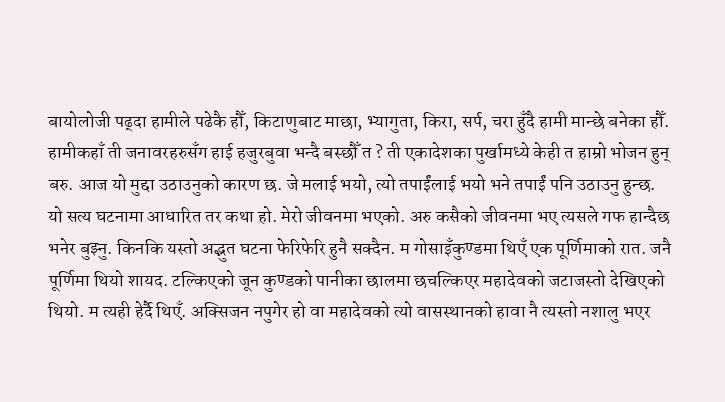बायोलोजी पढ्दा हामीले पढेकै हौँ, किटाणुबाट माछा, भ्यागुता, किरा, सर्प, चरा हुँदै हामी मान्छे बनेका हौँ. हामीकहाँ ती जनावरहरुसँग हाई हजुरबुवा भन्दै बस्छौँ त ? ती एकादेशका पुर्खामध्ये केही त हाम्रो भोजन हुन् बरु. आज यो मुद्दा उठाउनुको कारण छ. जे मलाई भयो, त्यो तपाईंलाई भयो भने तपाईं पनि उठाउनु हुन्छ.
यो सत्य घटनामा आधारित तर कथा हो. मेरो जीवनमा भएको. अरु कसैको जीवनमा भए त्यसले गफ हान्दैछ भनेर बुझ्नु. किनकि यस्तो अद्भुत घटना फेरिफेरि हुनै सक्दैन. म गोसाइँकुण्डमा थिएँ एक पूर्णिमाको रात. जनै पूर्णिमा थियो शायद. टल्किएको जून कुण्डको पानीका छालमा छचल्किएर महादेवको जटाजस्तो देखिएको थियो. म त्यही हेर्दै थिएँ. अक्सिजन नपुगेर हो वा महादेवको त्यो वासस्थानको हावा नै त्यस्तो नशालु भएर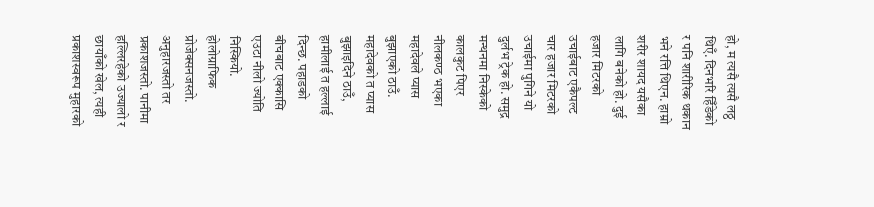हो, म त्यसै त्यसै लठ्ठ थिएँ. दिनभरि हिँडेको र पनि शारीरिक थकान भने रत्ति थिएन. हाम्रो शरीर शायद यसैका लागि बनेको हो. दुई हजार मिटरको उचाईबाट एकैपल्ट चार हजार मिटरको उचाईमा पुगिने यो दुर्लभ ट्रेक हो. समुद्र मन्थनमा निस्केको कालकुट पिएर नीलकण्ठ भएका महादेवले प्यास बुझाएको ठाउँ. महादेवको त प्यास बुझाइदिने ठाउँ, हामीलाई त हल्लाई दिन्छ. पहाडको बीचबाट एक्कासि एउटा नीलो ज्योति निस्कियो. होलोग्राफिक प्रोजेक्सनजस्तो. अनुहारजस्तो तर प्रकाशजस्तो. पानीमा हल्लिरहेको उज्यालो र छायाँको खेल, त्यही प्रकाशस्वरूप मुहारको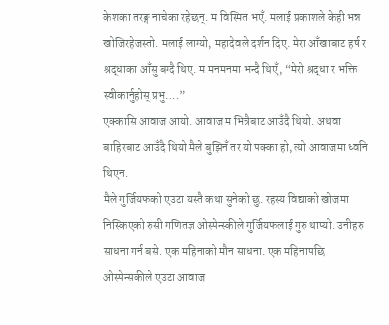केशका तरङ्ग नाचेका रहेछन्. म विस्मित भएँ. मलाई प्रकाशले केही भन्न खोजिरहेजस्तो. मलाई लाग्यो, महादेवले दर्शन दिए. मेरा आँखाबाट हर्ष र श्रद्धाका आँसु बग्दै थिए. म मनमनमा भन्दै थिएँ, “मेरो श्रद्धा र भक्ति स्वीकार्नुहोस् प्रभु….”
एक्कासि आवाज आयो. आवाज म भित्रैबाट आउँदै थियो. अथवा बाहिरबाट आउँदै थियो मैले बुझिनँ तर यो पक्का हो, त्यो आवाजमा ध्वनि थिएन.
मैले गुर्जियफको एउटा यस्तै कथा सुनेको छु. रहस्य विद्याको खोजमा निस्किएको रुसी गणितज्ञ ओस्पेन्स्कीले गुर्जियफलाई गुरु थाप्यो. उनीहरु साधना गर्न बसे. एक महिनाको मौन साधना. एक महिनापछि ओस्पेन्सकीले एउटा आवाज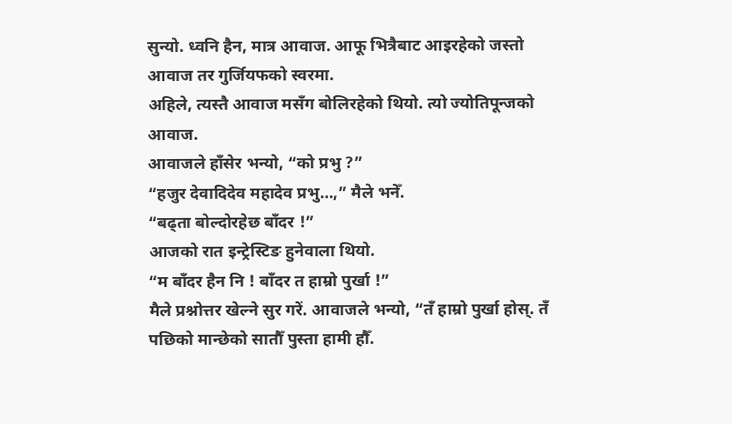सुन्यो. ध्वनि हैन, मात्र आवाज. आफू भित्रैबाट आइरहेको जस्तो आवाज तर गुर्जियफको स्वरमा.
अहिले, त्यस्तै आवाज मसँग बोलिरहेको थियो. त्यो ज्योतिपून्जको आवाज.
आवाजले हाँसेर भन्यो, “को प्रभु ?”
“हजुर देवादिदेव महादेव प्रभु…,” मैले भनेँ.
“बढ्ता बोल्दोरहेछ बाँदर !”
आजको रात इन्ट्रेस्टिङ हुनेवाला थियो.
“म बाँदर हैन नि ! बाँदर त हाम्रो पुर्खा !”
मैले प्रश्नोत्तर खेल्ने सुर गरें. आवाजले भन्यो, “तँ हाम्रो पुर्खा होस्. तँ पछिको मान्छेको सातौँ पुस्ता हामी हौँ.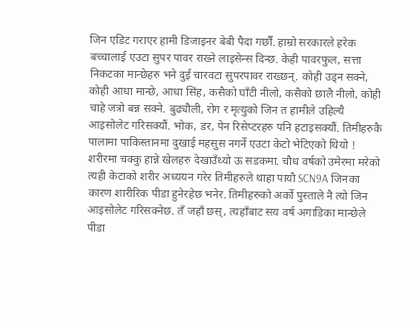जिन एडिट गराएर हामी डिजाइनर बेबी पैदा गर्छौं. हाम्रो सरकारले हरेक बच्चालाई एउटा सुपर पावर राख्ने लाइसेन्स दिन्छ. केही पावरफुल, सत्ता निकटका मान्छेहरु भने दुई चारवटा सुपरपावर राख्छन्. कोही उड्न सक्ने, कोही आधा मान्छे, आधा सिंह, कसैको घाँटी नीलो, कसैको छालै नीलो, कोही चाहे जत्रो बन्न सक्ने. बुढ्यौली, रोग र मृत्युको जिन त हामीले उहिल्यै आइसोलेट गरिसक्यौं. भोक, डर, पेन रिसेप्टरहरु पनि हटाइसक्यौं. तिमीहरुकै पालामा पाकिस्तानमा दुखाई महसुस नगर्ने एउटा केटो भेटिएको थियो ! शरीरमा चक्कु हान्ने खेलहरु देखाउँथ्यो ऊ सडकमा. चौध वर्षको उमेरमा मरेको त्यही केटाको शरीर अध्ययन गरेर तिमीहरुले थाहा पायौ SCN9A जिनका कारण शारीरिक पीडा हुनेरहेछ भनेर. तिमीहरुको अर्को पुस्ताले नै त्यो जिन आइसोलेट गरिसक्नेछ. तँ जहाँ छस्, त्यहाँबाट सय वर्ष अगाडिका मान्छेले पीडा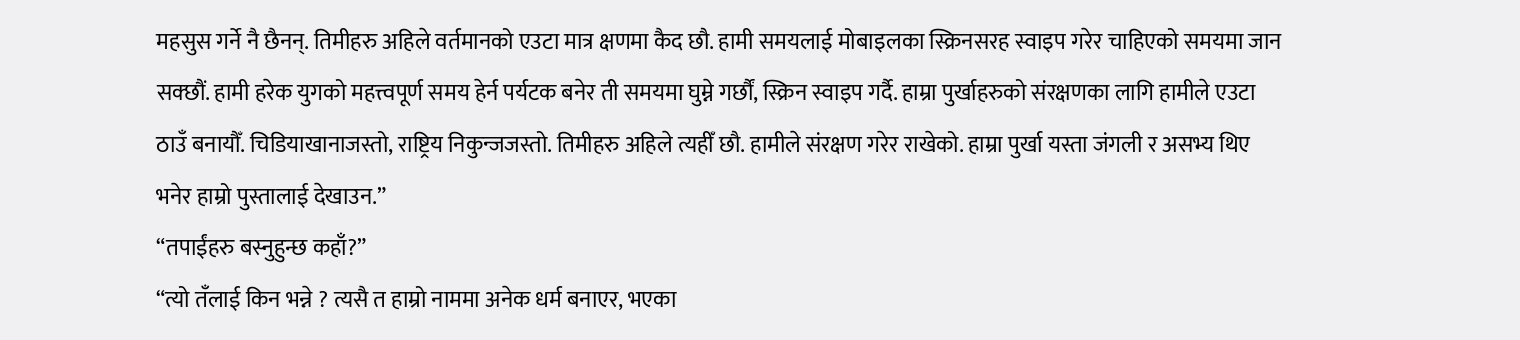महसुस गर्ने नै छैनन्. तिमीहरु अहिले वर्तमानको एउटा मात्र क्षणमा कैद छौ. हामी समयलाई मोबाइलका स्क्रिनसरह स्वाइप गरेर चाहिएको समयमा जान सक्छौं. हामी हरेक युगको महत्त्वपूर्ण समय हेर्न पर्यटक बनेर ती समयमा घुम्ने गर्छौं, स्क्रिन स्वाइप गर्दै. हाम्रा पुर्खाहरुको संरक्षणका लागि हामीले एउटा ठाउँ बनायौँ. चिडियाखानाजस्तो, राष्ट्रिय निकुन्जजस्तो. तिमीहरु अहिले त्यहीँ छौ. हामीले संरक्षण गरेर राखेको. हाम्रा पुर्खा यस्ता जंगली र असभ्य थिए भनेर हाम्रो पुस्तालाई देखाउन.”
“तपाईंहरु बस्नुहुन्छ कहाँ?”
“त्यो तँलाई किन भन्ने ? त्यसै त हाम्रो नाममा अनेक धर्म बनाएर, भएका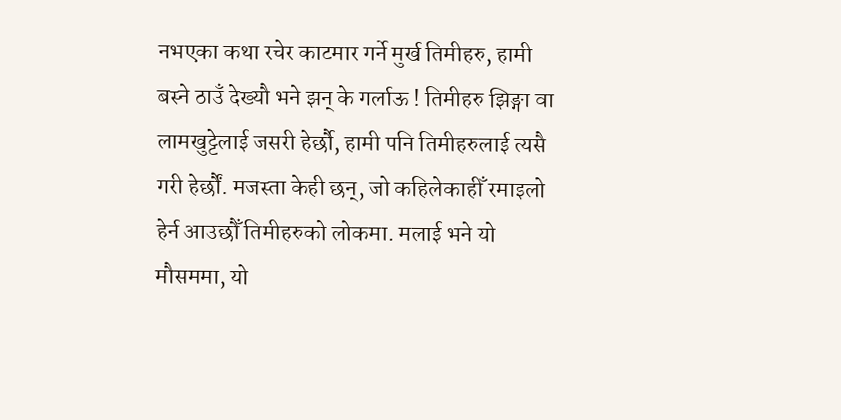नभएका कथा रचेर काटमार गर्ने मुर्ख तिमीहरु, हामी बस्ने ठाउँ देख्यौ भने झन् के गर्लाऊ ! तिमीहरु झिङ्गा वा लामखुट्टेलाई जसरी हेर्छौ, हामी पनि तिमीहरुलाई त्यसै गरी हेर्छौं. मजस्ता केही छन्, जो कहिलेकाहीँ रमाइलो हेर्न आउछौँ तिमीहरुको लोकमा. मलाई भने यो मौसममा, यो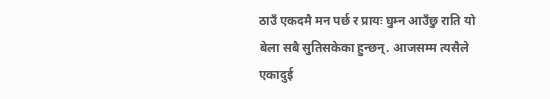ठाउँ एकदमै मन पर्छ र प्रायः घुम्न आउँछु राति यो बेला सबै सुतिसकेका हुन्छन्. आजसम्म त्यसैले एकादुई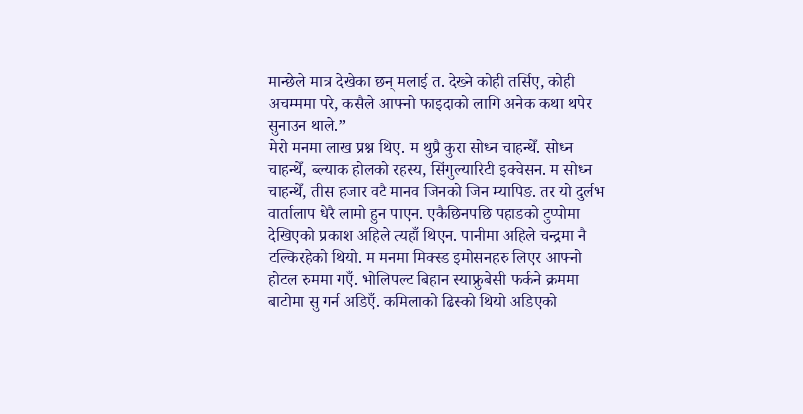मान्छेले मात्र देखेका छन् मलाई त. देख्ने कोही तर्सिए, कोही अचम्ममा परे, कसैले आफ्नो फाइदाको लागि अनेक कथा थपेर सुनाउन थाले.”
मेरो मनमा लाख प्रश्न थिए. म थुप्रै कुरा सोध्न चाहन्थेँ. सोध्न चाहन्थेँ, ब्ल्याक होलको रहस्य, सिंगुल्यारिटी इक्वेसन. म सोध्न चाहन्थेँ, तीस हजार वटै मानव जिनको जिन म्यापिङ. तर यो दुर्लभ वार्तालाप धेरै लामो हुन पाएन. एकैछिनपछि पहाडको टुप्पोमा देखिएको प्रकाश अहिले त्यहाँ थिएन. पानीमा अहिले चन्द्रमा नै टल्किरहेको थियो. म मनमा मिक्स्ड इमोसनहरु लिएर आफ्नो होटल रुममा गएँ. भोलिपल्ट बिहान स्याफ्रुबेसी फर्कने क्रममा बाटोमा सु गर्न अडिएँ. कमिलाको ढिस्को थियो अडिएको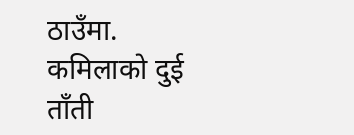ठाउँमा. कमिलाको दुई ताँती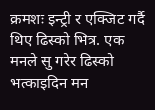क्रमशः इन्ट्री र एक्जिट गर्दै थिए ढिस्को भित्र. एक मनले सु गरेर ढिस्को भत्काइदिन मन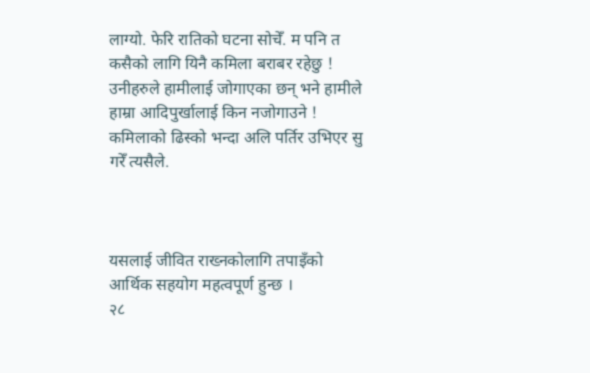लाग्यो. फेरि रातिको घटना सोचेँ. म पनि त कसैको लागि यिनै कमिला बराबर रहेछु ! उनीहरुले हामीलाई जोगाएका छन् भने हामीले हाम्रा आदिपुर्खालाई किन नजोगाउने ! कमिलाको ढिस्को भन्दा अलि पर्तिर उभिएर सु गरेँ त्यसैले.



यसलाई जीवित राख्नकोलागि तपाइँको
आर्थिक सहयोग महत्वपूर्ण हुन्छ ।
२८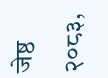जेष्ठ २०८३,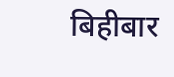बिहीबार